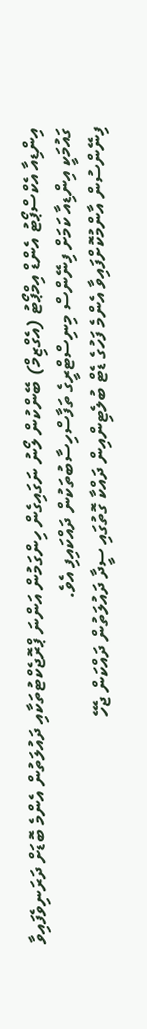އިންޑިއާ އެކްސްޕޯޓު އެންޑް އިމްޕޯޓު (އެގްޒިމް) ބޭންކުން ލޯނު ނަގައިގެން ހިންގަމުން އަންނަ ޕްރޮޖެކްޓުތަކާއި ދައުލަތުން އެންމެ ބޮޑަށް ދަރަނިވެފައިވާ ގައުމަކީ އިންޑިއާ ކަމަށް ފިނޭންސް މިނިސްޓްރީގެ ތަފާސްހިސާބުތަކުން ދައްކައިފި އެވެ.
ފިނޭންސުން އާންމުކޮށްފައިވާ އެންމެ ފަހުގެ ޑެޓް ބުލެޓިންއިން ދައްކާ ގޮތުގައި ސީދާ ދައުލަތުން ދައްކަން ޖެހޭ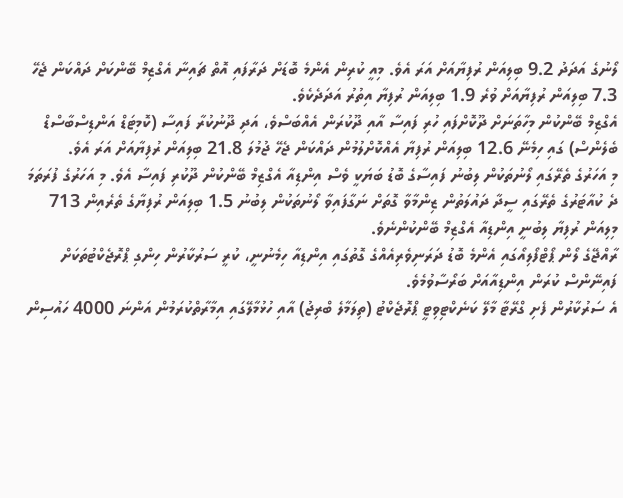ލޯނުގެ އަދަދު 9.2 ބިލިއަން ރުފިޔާއަށް އަރަ އެވެ. މިއީ ކުރިން އެންމެ ބޮޑަށް ދަރާފައި އޮތް ޗައިނާ އެގްޒިމް ބޭންކަށް ދައްކަން ޖެހޭ 7.3 ބިލިއަން ރުފިޔާއަށް ވުރެ 1.9 ބިލިއަން ރުފިޔާ އިތުރު އަދަދެކެވެ.
އެގްޒިމް ބޭންކުން މިހާތަނަށް ދޫކޮށްފައި ހުރި ފައިސާ އާއި ދޫކުރަން އެއްބަސްވެ، އަދި ދޫނުކުރާ ފައިސާ (ކޮމިޓަޑް އަންޑިސްބާސްޑް ބެލެންސް) ގައި ހިމެނޭ 12.6 ބިލިއަން ރުފިޔާ އެއްކޮށްލުމުން ދައްކަން ޖެހޭ ޖުމުލަ 21.8 ބިލިއަން ރުފިޔާއަށް އަރަ އެވެ.
މި އަހަރުގެ ތެރޭގައި ލޯނުތަކުން ލިބުނު ފައިސާގެ ބޮޑު ބަޔަކީ ވެސް އިންޑިއާ އެގްޒިމް ބޭންކުން ދޫކުރި ފައިސާ އެވެ. މި އަހަރުގެ ފުރަތަމަ ދެ ކުއާޓަރުގެ ތެރޭގައި ސީދާ ދައުލަތުން ޒިންމާވާ ގޮތަށް ނަގާފައިވާ ލޯނުތަކުން ލިބުނު 1.5 ބިލިއަން ރުފިޔާގެ ތެރެއިން 713 މިލިއަން ރުފިޔާ ލިބުނީ އިންޑިއާ އެގްޒިމް ބޭންކުންނެވެ.
ރާއްޖޭގެ ލޯން ޕޯޓްފޯލިއޯގައި އެންމެ ބޮޑު ދަރަނިވެރިއެއްގެ ގޮތުގައި އިންޑިއާ ހިމެނުނީ، ކުރީ ސަރުކާރުން ހިންގި ޕްރޮޖެކްޓުތަކަށް ފައިނޭންސް ކުރަން އިންޑިއާއަށް ބަރޯސާވުމެވެ.
އެ ސަރުކާރުން ފެށި ގްރޭޓާ މާލޭ ކަނެކްޓިވިޓީ ޕްރޮޖެކްޓު (ތިލަމާލެ ބްރިޖު) އާއި ހުޅުމާލޭގައި އިމާރާތްކުރަމުން އަންނަ 4000 ހައުސިން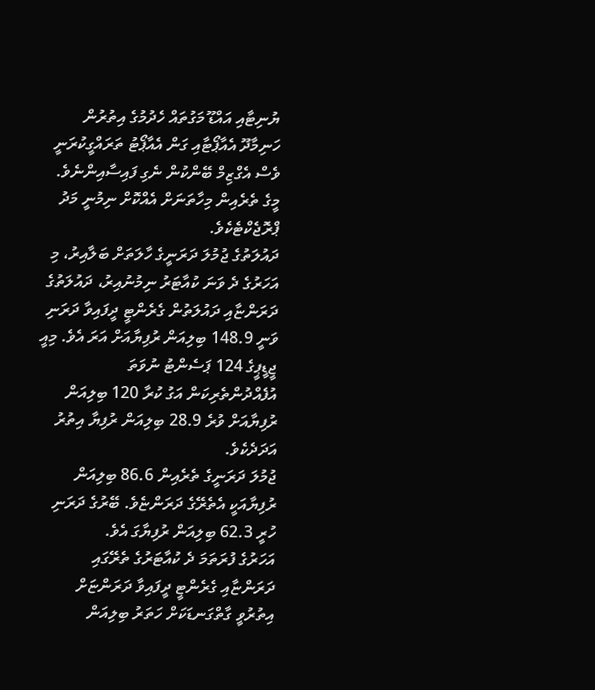ޔުނިޓާއި އައްޑޫ މަގުތައް ހެދުމުގެ އިތުރުން ހަނިމާދޫ އެއާޕޯޓާއި ގަން އެއާޕޯޓު ތަރައްގީކުރަނީ ވެސް އެގްޒިމް ބޭންކުން ނެގި ފައިސާއިންނެވެ. މީގެ ތެރެއިން މިހާތަނަށް އެއްކޮށް ނިމުނީ މަދު ޕްރޮޖެކްޓެކެވެ.
ދައުލަތުގެ ޖުމުލަ ދަރަނީގެ ހާލަތަށް ބަލާއިރު، މި އަހަރުގެ ދެ ވަނަ ކުއާޓަރު ނިމުނުއިރު، ދައުލަތުގެ ދަރަންޏާއި ދައުލަތުން ގެރެންޓީ ދީފައިވާ ދަރަނި ވަނީ 148.9 ބިލިއަން ރުފިޔާއަށް އަރަ އެވެ. މިއީ ޖީޑީޕީގެ 124 ޕަސެންޓު ނުވަތަ އުފެއްދުންތެރިކަން އަގު ކުރާ 120 ބިލިއަން ރުފިޔާއަށް ވުރެ 28.9 ބިލިއަން ރުފިޔާ އިތުރު އަދަދެކެވެ.
ޖުމުލަ ދަރަނީގެ ތެރެއިން 86.6 ބިލިއަން ރުފިޔާއަކީ އެތެރޭގެ ދަރަންޏެވެ. ބޭރުގެ ދަރަނި ހުރީ 62.3 ބިލިއަން ރުފިޔާގަ އެވެ.
އަހަރުގެ ފުރަތަމަ ދެ ކުއާޓަރުގެ ތެރޭގައި ދަރަންޏާއި ގެރެންޓީ ދީފައިވާ ދަރަންޏަށް އިތުރުވީ ގާތްގަނޑަކަށް ހަތަރު ބިލިއަން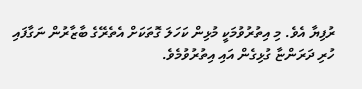ރުފިޔާ އެވެ. މި އިތުރުވުމަކީ މުޅިން ކަހަލަ ގޮތަކަށް އެތެރޭގެ ބާޒާރުން ނަގާފައި ހުރި ދަރަންޏާ ގުޅިގެން އައި އިތުރުވުމެވެ.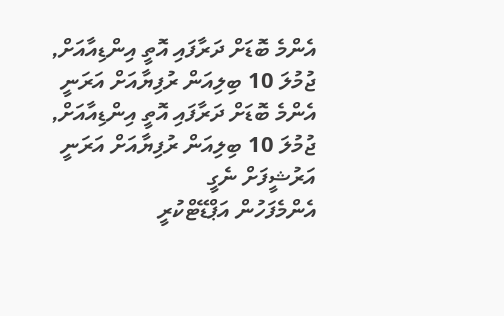އެންމެ ބޮޑަށް ދަރާފައި އޮތީ އިންޑިއާއަށް, ޖުމުލަ 10 ބިލިއަން ރުފިޔާއަށް އަރަނީ އެންމެ ބޮޑަށް ދަރާފައި އޮތީ އިންޑިއާއަށް, ޖުމުލަ 10 ބިލިއަން ރުފިޔާއަށް އަރަނީ
އަރުޝީފަށް ނެގީ
އެންމެފަހުން އަޕްޑޭޓްކުރީ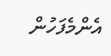އެންމެފަހުން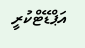އަޕްޑޭޓްކުރީ